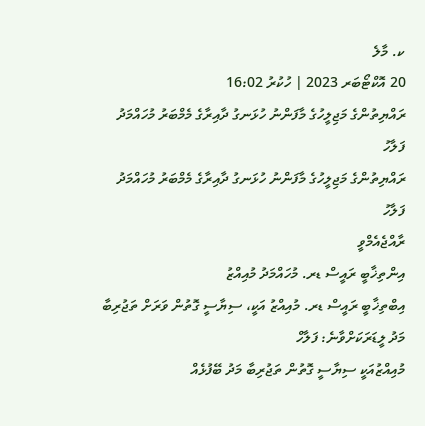ކ. މާލެ
20 އޮކްޓޯބަރ 2023 | ހުކުރު 16:02
ރައްޔިތުންގެ މަޖިލީހުގެ މާފަންނު ހުޅަނގު ދާއިރާގެ މެމްބަރު މުހައްމަދު ފަލާހު
ރައްޔިތުންގެ މަޖިލީހުގެ މާފަންނު ހުޅަނގު ދާއިރާގެ މެމްބަރު މުހައްމަދު ފަލާހު
ރާއްޖެއެމްވީ
އިންތިޚާބީ ރައީސް ޑރ. މުހައްމަދު މުއިއްޒު
އިބްތިޚާބީ ރައީސް ޑރ. މުއިއްޒު އަކީ، ސިޔާސީ ގޮތުން ވަރަށް ތަޖުރިބާ މަދު ލީޑަރަކަށްވާނެ: ފަލާހް
މުއިއްޒުއަކީ ސިޔާސީ ގޮތުން ތަޖުރިބާ މަދު ބޭފުޅެއް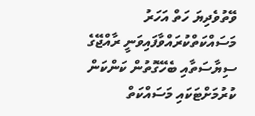ވޭތުވެދިޔަ ހަތް އަހަރު މަސައްކަތްކުރައްވާފައިވަނީ ރާއްޖޭގެ ސިޔާސަތާއި ބެހޭގޮތުން ކަންކަން ކުރުމަށްޓަކައި މަސައްކަތް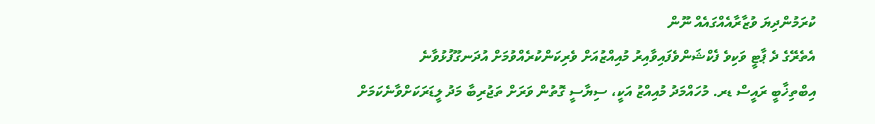ކުރަމުންދިޔަ ވުޒާރާއެއްގައެއް ނޫން
އެތެރޭގެ ދެ ޕާޓީ ވަކިވެ ފެކްޝަންވެފައިވާއިރު މުއިއްޒުއަށް ވެރިކަންކުރެއްވުމަށް އުދަނގޫފުޅުވާނެ
އިބްތިޚާބީ ރައީސް ޑރ. މުހައްމަދު މުއިއްޒު އަކީ، ސިޔާސީ ގޮތުން ވަރަށް ތަޖުރިބާ މަދު ލީޑަރަކަށްވާނެކަމަށް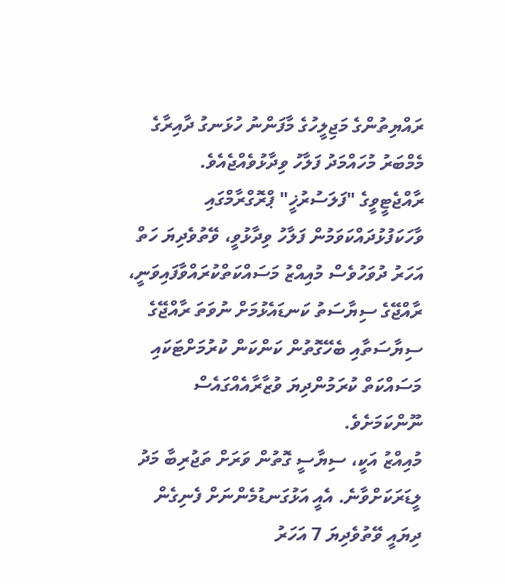ރައްޔިތުންގެ މަޖިލީހުގެ މާފަންނު ހުޅަނގު ދާއިރާގެ މެމްބަރު މުހައްމަދު ފަލާހު ވިދާޅުވެއްޖެއެވެ.
ރާއްޖެޓީވީގެ "ފަލަސުރުޚީ" ޕްރޮގްރާމްގައި ވާހަކަފުޅުދައްކަވަމުން ފަލާހު ވިދާޅުވީ، ވޭތުވެދިޔަ ހަތް އަހަރު ދުވަހުވެސް މުއިއްޒު މަސައްކަތްކުރައްވާފައިވަނީ، ރާއްޖޭގެ ސިޔާސަތު ކަނޑައެޅުމަށް ނުވަތަ ރާއްޖޭގެ ސިޔާސަތާއި ބެހޭގޮތުން ކަންކަން ކުރުމަށްޓަކައި މަސައްކަތް ކުރަމުންދިޔަ ވުޒާރާއެއްގައެސް ނޫންކަމަށެވެ.
މުއިއްޒު އަކީ، ސިޔާސީ ގޮތުން ވަރަށް ތަޖުރިބާ މަދު ލީޑަރަކަށްވާނެ. އެއީ އަޅުގަނޑުމެންނަށް ފެނިގެން ދިޔައީ ވޭތުވެދިޔަ 7 އަހަރު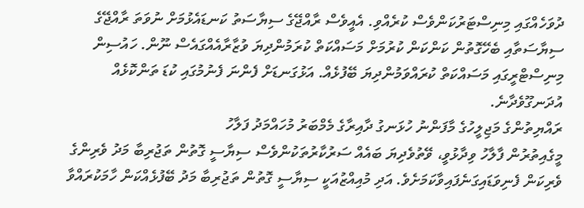ދުވަހެއްގައި މިނިސްޓަރުކަންވެސް ކުރެއްވި. އެއީވެސް ރާއްޖޭގެ ސިޔާސަތު ކަނޑައެޅުމަށް ނުވަތަ ރާއްޖޭގެ ސިޔާސަތާއި ބެހޭގޮތުން ކަންކަން ކުރުމަށް މަސައްކަތް ކުރަމުންދިޔަ ވުޒާރާއެއްގައެސް ނޫން. ހައުސިން މިނިސްޓްރީގައި މަސައްކަތް ކުރައްވަމުންދިޔަ ބޭފުޅެއް. އަޅުގަނޑަށް ފެންނަ ފެނުމުގައި ކުޑަ ތަންކޮޅެއް އުދަނގޫވެދާނެ.
ރައްޔިތުންގެ މަޖިލީހުގެ މާފަންނު ހުޅަނގު ދާއިރާގެ މެމްބަރު މުހައްމަދު ފަލާހު
މީގެއިތުރުން ފާލާހު ވިދާޅުވީ، ވޭތުވެދިޔަ ބައެއް ސަރުކާރުތަކުންވެސް ސިޔާސީ ގޮތުން ތަޖުރިބާ މަދު ވެރިންގެ ވެރިކަން ފެނިވަޑައިގަނެފައިވާކަމަށެވެ. އަދި މުއިއްޒުއަކީ ސިޔާސީ ގޮތުން ތަޖުރިބާ މަދު ބޭފުޅެއްކަން ހާމަކުރައްވާ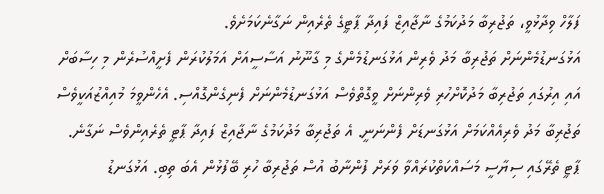ފަލާހް ވިދާޅުވީ، ތަޖުރިބާ މަދުކަމުގެ ނާޖާއިޒް ފައިދާ ޕާޓީގެ ތެރެއިން ނަގާނެކަމަށެވެ.
އަޅުގަނޑުމެންނަށް ތަޖުރިބާ މަދު ވެރިން އަޅުގަނޑުމެންގެ މި ގާނޫނު އަސާސީއަށް އަމަލުކުރަން ފެށީއްސުރެން މި ހިސާބަށް އައި އިރުގައި ތަޖުރިބާ މަދުކޮށްހުރި ވެރިންނަށް ވީގޮތްވެސް އަޅުގަނޑުމެންނަށް ފެނިގެންގޮއްސި. އެހެންވީމަ މުއިއްޒުއަކީވެސް ތަޖުރިބާ މަދު ވެރިއެއްކަމަށް އަޅުގަނޑަށް ފެންނަނީ. އެ ތަޖުރިބާ މަދުކަމުގެ ނާޖާއިޒް ފައިދާ ޕާޓީ ތެރެއިންވެސް ނަގާނެ. ޕާޓީ ތެރޭގައި ސިޔާސީ މަސައްކަތްކުރައްވާ ވަރަށް ފުންނާބު އުސް ތަޖުރިބާ ހުރި ބޭފުޅުން އެބަ ތިބި. އަޅުގަނޑު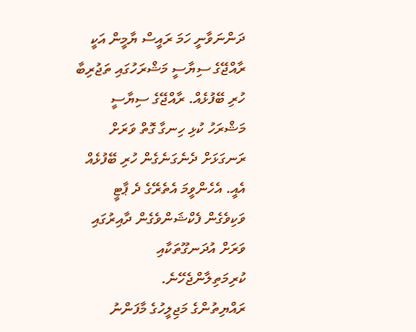ދަންނަވާނީ ހަމަ ރައީސް ޔާމީން އަކީ ރާއްޖޭގެ ސިޔާސީ މަޝްރަހުގައި ތަޖުރިބާ ހުރި ބޭފުޅެއް. ރާއްޖޭގެ ސިޔާސީ މަޝްރަހު ކުޅި ހިނގާ ގޮތް ވަރަށް ރަނގަޅަށް ދެނެގަނެގެން ހުރި ބޭފުޅެއް އެއީ. އެހެންވީމަ އެތެރޭގެ ދެ ޕާޓީ ވަކިވެގެން ފެކްޝަންވެގެން ދާއިރުގައި ވަރަށް އުދަނގޫތަކާއި ކުރިމަތިލާންޖެހޭނެ.
ރައްޔިތުންގެ މަޖިލީހުގެ މާފަންނު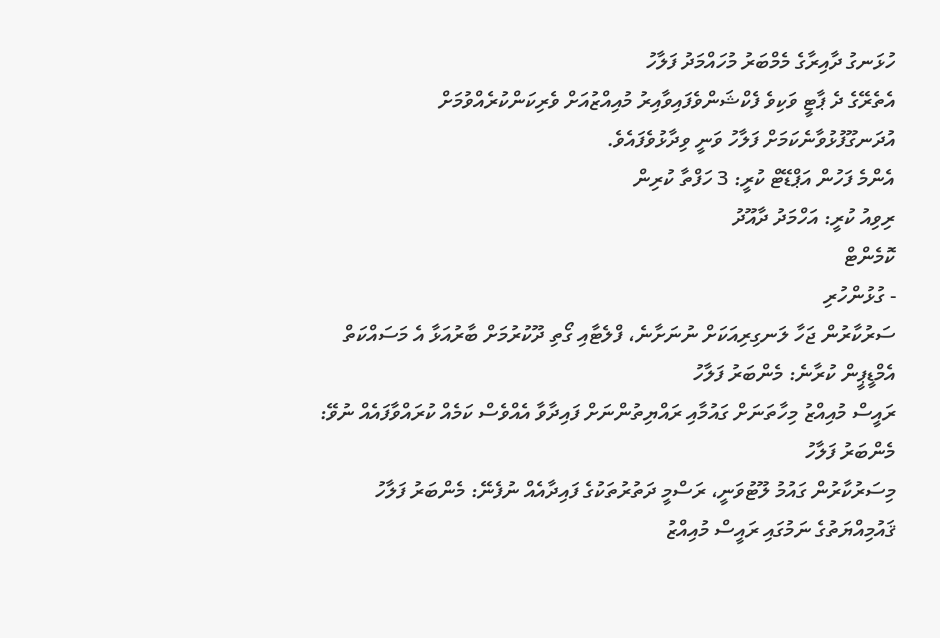ހުޅަނގު ދާއިރާގެ މެމްބަރު މުހައްމަދު ފަލާހު
އެތެރޭގެ ދެ ޕާޓީ ވަކިވެ ފެކްޝަންވެފައިވާއިރު މުއިއްޒުއަށް ވެރިކަންކުރެއްވުމަށް އުދަނގޫފުޅުވާނެކަމަށް ފަލާހު ވަނީ ވިދާޅުވެފައެވެ.
އެންމެ ފަހުން އަޕްޑޭޓް ކުރީ: 3 ހަފްތާ ކުރިން
ރިވިއު ކުރީ: އަހްމަދު ދާއޫދު
ކޮމެންޓް
- ގުޅުންހުރި
ސަރުކާރުން ޖަހާ ލަނގިރިއަކަށް ނުނަށާނެ، ފްލެޓާއި ގޯތި ދޫކުރުމަށް ބާރުއަޅާ އެ މަސައްކަތް އެމްޑީޕީން ކުރާނެ: މެންބަރު ފަލާހު
ރައީސް މުއިއްޒު މިހާތަނަށް ގައުމާއި ރައްޔިތުންނަށް ފައިދާވާ އެއްވެސް ކަމެއް ކުރައްވާފައެއް ނުވޭ: މެންބަރު ފަލާހު
މިސަރުކާރުން ގައުމު ލޫޓުވަނީ، ރަސްމީ ދަތުރުތަކުގެ ފައިދާއެއް ނުފެނޭ: މެންބަރު ފަލާހު
ޤައުމިއްޔަތުގެ ނަމުގައި ރައީސް މުއިއްޒު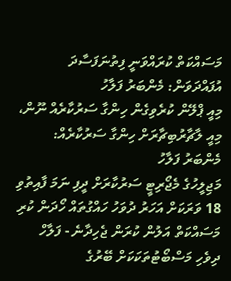މަސައްކަތް ކުރައްވަނީ ފިތުނަފަސާދަ އުފައްދަވަން: މެންބަރު ފަލާހު
މިއީ ޕްލޭން ކުރެވިގެން ހިންގާ ސަރުކާރެއް ނޫން، މިއީ ލާޗާރުބިޗާރަށް ހިންގާ ސަރުކާރެއް: މެންބަރު ފަލާހު
މަޖިލީހުގެ މެޖޯރިޓީ ސަރުކާރަށް ދީފި ނަމަ ފާއިތުވި 18 ވަރަކަށް އަހަރު ދުވަހު ހައްގުތައް ހޯދަން ކުރި މަސައްކަތް އަލުން ކުރަން ޖެހިދާނެ - ފަލާހް
ދިވެހި މަސްބޯޓުތަކަކަށް ބޭރުގެ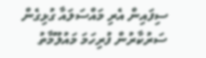ސިފައިން އެރި މައްސަލައާ ގުޅިގެން ސަރުކާރުން ފުރިހަމަ މައުލޫމާތު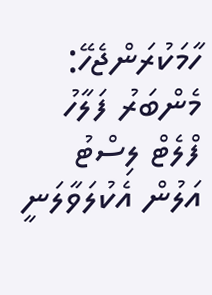ހާމަކުރަންޖެހޭ: މެންބަރު ފަލާހު
ފްލެޓް ލިސްޓު އަލުން އެކުލަވާލަނީ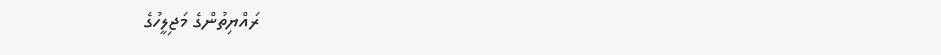ރައްޔިތުންގެ މަޖިލީހުގެ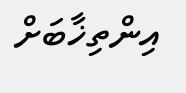އިންތިޚާބަށް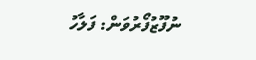ނުފޫޒުފޯރުވަން: ފަލާހު